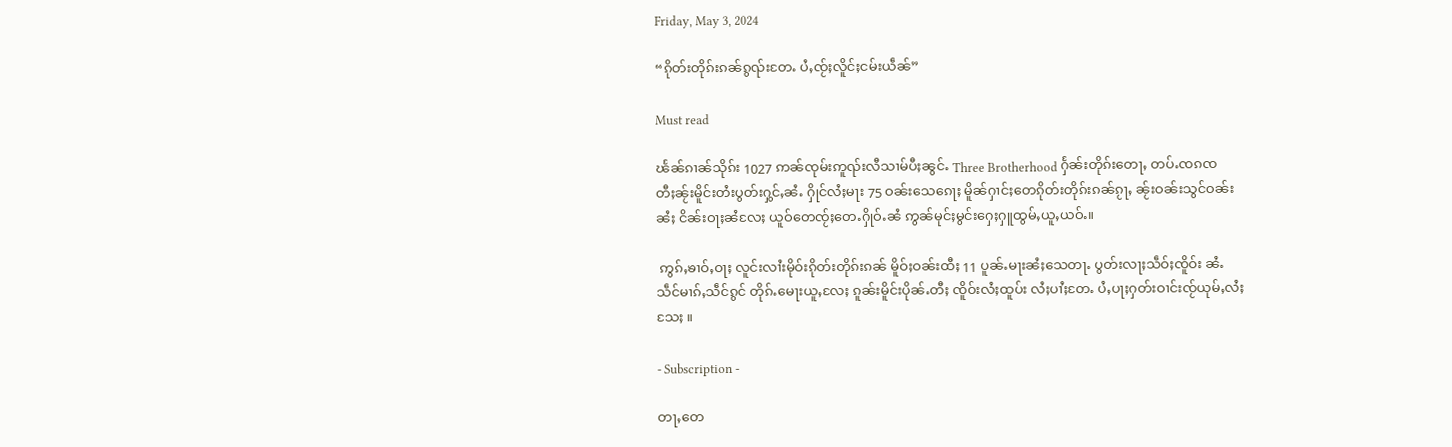Friday, May 3, 2024

“ၵိုတ်းတိုၵ်းၵၼ်ၵွၺ်းတႄႉ ပႆႇၸႂ်ႈလိူင်ႈငမ်းယဵၼ်”

Must read

ၽႅၼ်ၵၢၼ်သိုၵ်း 1027 ဢၼ်ၸုမ်းဢူၺ်းလီသၢမ်ပီႈၼွင်ႉ Three Brotherhood ႁႅၼ်းတိုၵ်းတေႃႇ တပ်ႉၸၵၸ တီႈၼႂ်းမိူင်းတႆးပွတ်းႁွင်ႇၼႆႉ ႁိုင်လႆႈမႃး 75 ဝၼ်းသေၵေႃႈ မိူၼ်ႁၢင်ႈတေၵိုတ်းတိုၵ်းၵၼ်ၵႂႃႇ ၼႂ်းဝၼ်းသွင်ဝၼ်းၼႆႈ ငိၼ်းဝႃႈၼႆလႄႈ ယူဝ်တေၸႂ်ႈတေႉႁိုဝ်ႉၼႆ ဢွၼ်မုင်ႈမွင်းႁေႈႁူထွမ်ႇယူႇယဝ်ႉ။

 ဢွၵ်ႇၶၢဝ်ႇဝႃႈ လူင်းလၢႆးမိုဝ်းၵိုတ်းတိုၵ်းၵၼ် မိူဝ်ႈဝၼ်းထီႈ 11 ပူၼ်ႉမႃးၼႆႈသေတႃႉ ပွတ်းလႃႈသဵဝ်ႈၸိူဝ်း ၼႆႉ သဵင်မၢၵ်ႇသဵင်ၵွင် တိုၵ်ႉမေႃးယူႇလႄႈ ၵူၼ်းမိူင်းပိုၼ်ႉတီႈ ၸိူဝ်းလႆႈထူပ်း လႆႈပၢႆႈတႄႉ ပႆႇပႃႈႁတ်းဝၢင်းၸႂ်ယုမ်ႇလႆႈသႄႈ ။

- Subscription -

တႃႇတေ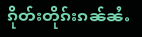ၵိုတ်းတိုၵ်းၵၼ်ၼႆႉ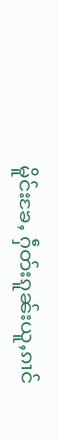မိူင်းၶႄႇ ႁဵတ်းၵူၼ်းယူႇၵၢင်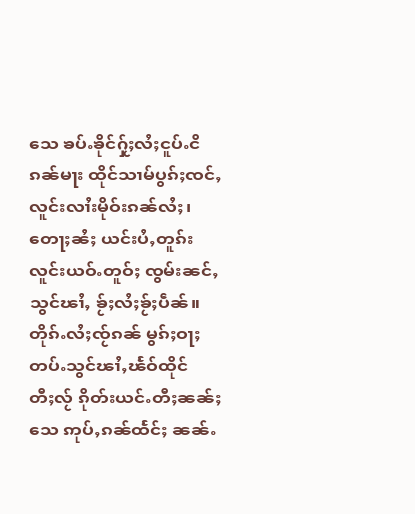သေ ၶပ်ႉၶိုင်ႁႂ်ႈလႆႈငူပ်ႉငိၵၼ်မႃး ထိုင်သၢမ်ပွၵ်ႈၸင်ႇ လူင်းလၢႆးမိုဝ်းၵၼ်လႆႈ၊ တေႃႈၼႆႈ ယင်းပႆႇတူၵ်းလူင်းယဝ်ႉတူဝ်ႈ ၸွမ်းၼင်ႇသွင်ၽၢႆႇ ၶႂ်ႈလႆႈၶႂ်ႈပဵၼ်။ တိုၵ်ႉလႆႈၸႂ်ၵၼ် မွၵ်ႈဝႃႈ တပ်ႉသွင်ၽၢႆႇၽႅဝ်ထိုင်တီႈလႂ် ၵိုတ်းယင်ႉတီႈၼၼ်ႈသေ ဢုပ်ႇၵၼ်ထႅင်ႈ ၼၼ်ႉ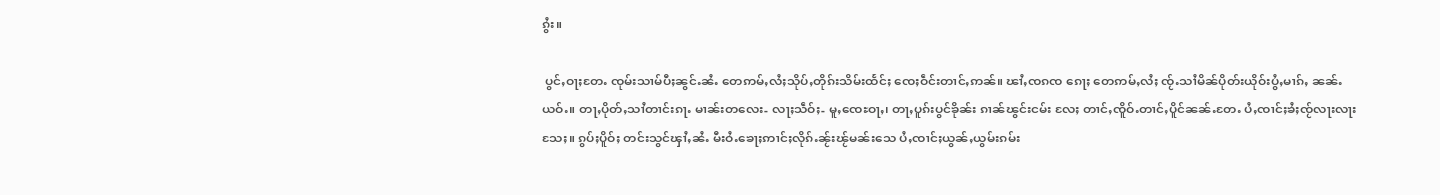ၵွႆး။

 ပွင်ႇဝႃႈတႄႉ ၸုမ်းသၢမ်ပီႈၼွင်ႉၼႆႉ တေဢမ်ႇလႆႈသိုပ်ႇတိုၵ်းသိမ်းထႅင်ႈ ၸေႈဝဵင်းတၢင်ႇဢၼ်။ ၽၢႆႇၸၵၸ ၵေႃႈ တေဢမ်ႇလႆႈ ၸႂ်ႉသၢႆမိၼ်ပိုတ်းယိုဝ်းပွႆႇမၢၵ်ႇ ၼၼ်ႉယဝ်ႉ။ တႃႇပိုတ်ႇသၢႆတၢင်းၵႃႉ မၢၼ်းတလေး- လႃႈသဵဝ်ႈ- မူႇၸေႊဝႃႇ၊ တႃႇပူၵ်းပွင်ၶိုၼ်း ၵၢၼ်ၽွင်းငမ်း လႄႈ တၢင်ႇၸိူဝ်ႉတၢင်ႇပိူင်ၼၼ်ႉတႄႉ ပႆႇၸၢင်ႈၶႆႈၸႂ်လႃးလႃးသႄႈ။ ၵွပ်ႈပိူဝ်ႈ တင်းသွင်ၾၢႆႇၼႆႉ မီးဝႆႉၶေႃႈဢၢင်ႈလိုၵ်ႉၼႂ်းၽႂ်မၼ်းသေ ပႆႇၸၢင်ႈယွၼ်ႇယွမ်းၵမ်း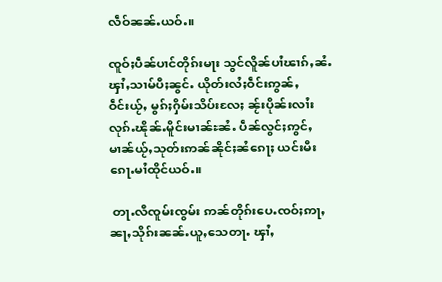လဵဝ်ၼၼ်ႉယဝ်ႉ။

ၸူဝ်ႈပဵၼ်ပၢင်တိုၵ်းမႃး သွင်လိူၼ်ပၢႆၽၢၵ်ႇၼႆႉ ၾၢႆႇသၢမ်ပီႈၼွင်ႉ ယိုတ်းလႆႈဝဵင်းဢွၼ်ႇဝဵင်းယႂ်ႇ မွၵ်ႈႁိမ်းသိပ်းလႄႈ ၼႂ်းပိုၼ်းလၢႆးလုၵ်ႉၽိုၼ်ႉမိူင်းမၢၼ်ႊၼႆႉ ပဵၼ်လွင်ႈဢွင်ႇမၢၼ်ယႂ်ႇသုတ်းဢၼ်ၼိုင်ႈၼႆၵေႃႈ ယင်းမီးၵေႃႉမၢႆထိုင်ယဝ်ႉ။

 တႃႉလီၸူမ်းၸွမ်း ဢၼ်တိုၵ်းပေႉၸဝ်ႈဢႃႇၼႃႇသိုၵ်းၼၼ်ႉယူႇသေတႃႉ ၾၢႆႇ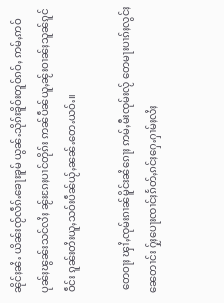ၼိုင်ႈၼႆႉ ယိၼ်းၸႂ်လဵၵ်ႉၶေႃးၶူမ် ယွၼ်ႉသိုၵ်းၶိူဝ်းတူဝ်ၵဝ်ႇ ဢမ်ႇဢဝ်ပုၼ်ႈၽွၼ်းသင်လႆႈ ၼႂ်းၵႄႈပၢင်တိုၵ်း ဢၼ်ပဵၼ်ယူႇၼႂ်းဝၢၼ်ႈသူၼ်ၵူင်ဝဵင်း ၵူၼ်းတႆးယူႇသဝ်းပဵၼ်ယႂ်ႇၼၼ်ႉတေႉယဝ်ႉ။

 တေဝႃႈ ၾၢႆႇၸုမ်းၵၢၼ်မိူင်းၼႆၵေႃႈ ဢမ်ႇမီးၸုမ်းလႂ် တေမႃးပၢၵ်ႈလွင်ႈၼေတၢင်း ႁႂ်ႈပေႃးၸၢင်ႈၵႅတ်ႇၵင်ႈႁေႉႁၢမ်ႈလႆႈ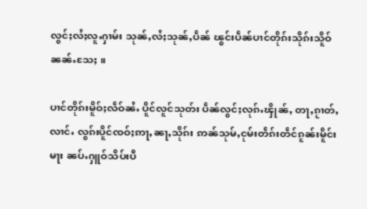လွင်ႈလႆႈလူႉႁၢမ်း သုၼ်ႇလႆႈသုၼ်ႇပဵၼ် ၽွင်းပဵၼ်ပၢင်တိုၵ်းသိုၵ်းသိူဝ်ၼၼ်ႉသႄႈ ။

ပၢင်တိုၵ်းမိူဝ်ႈလဵဝ်ၼႆႉ ပိူင်လူင်သုတ်း ပဵၼ်လွင်ႈလုၵ်ႉၾိုၼ်ႇ တႃႇၵႂၢတ်ႇလၢင်ႉ လွၵ်းပိူင်ၸဝ်ႈဢႃႇၼႃႇသိုၵ်း ဢၼ်သုမ်ႇငုမ်းတဵၵ်းတဵင်ၵူၼ်းမိူင်းမႃး ၼပ်ႉႁူဝ်သိပ်းပီ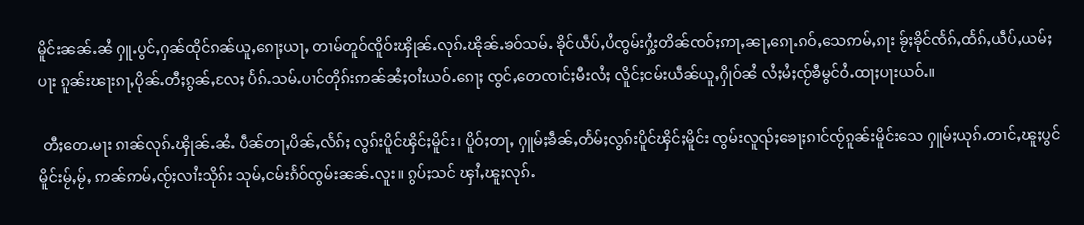မိူင်းၼၼ်ႉၼႆ ႁူႉပွင်ႇႁၼ်ထိုင်ၵၼ်ယူႇၵေႃႈယႃႇ တၢမ်တူဝ်ၸိူဝ်းၾိုၼ်ႉလုၵ်ႉၽိုၼ်ႉၶဝ်သမ်ႉ ၶိုင်ယဵပ်ႇပႆၸွမ်းႁွႆးတိၼ်ၸဝ်ႈဢႃႇၼႃႇၵေႃႉၵဝ်ႇသေဢမ်ႇၵႃး ၶႂ်ႈၶိုင်ၸႅၵ်ႇထႅၵ်ႇယဵပ်ႇယမ်ႈပႃး ၵူၼ်းၽႃးၵႃႇပိုၼ်ႉတီႈၵွၼ်ႇလႄႈ ပႅၵ်ႉသမ်ႉပၢင်တိုၵ်းဢၼ်ၼႆႈဝၢႆးယဝ်ႉၵေႃႈ ၸွင်ႇတေၸၢင်ႈမီးလႆႈ လိူင်ႈငမ်းယဵၼ်ယူႇႁိုဝ်ၼႆ လႆႈမႆႈၸႂ်ၶီမွင်ဝႆႉထႃႈပႃးယဝ်ႉ။

 တီႈတေႉမႃး ၵၢၼ်လုၵ်ႉၾိုၼ်ႉၼႆႉ ပဵၼ်တႃႇပိၼ်ႇလႅၵ်ႈ လွၵ်းပိူင်ၾိင်ႈမိူင်း၊ ပိူဝ်ႈတႃႇ ႁူမ်ႈၶဵၼ်ႇတႅမ်ႈလွၵ်းပိူင်ၾိင်ႈမိူင်း ၸွမ်းလူၺ်ႈၶေႃႈၵၢင်ၸႂ်ၵူၼ်းမိူင်းသေ ႁူမ်ႈယုၵ်ႉတၢင်ႇၽူႈပွင်မိူင်းမႂ်ႇမႂ်ႇ ဢၼ်ဢမ်ႇၸႂ်ႈလၢႆးသိုၵ်း သုမ်ႇငမ်းၵႅဝ်ၸွမ်းၼၼ်ႉလူး။ ၵွပ်ႈသင် ၾၢႆႇၽူႈလုၵ်ႉ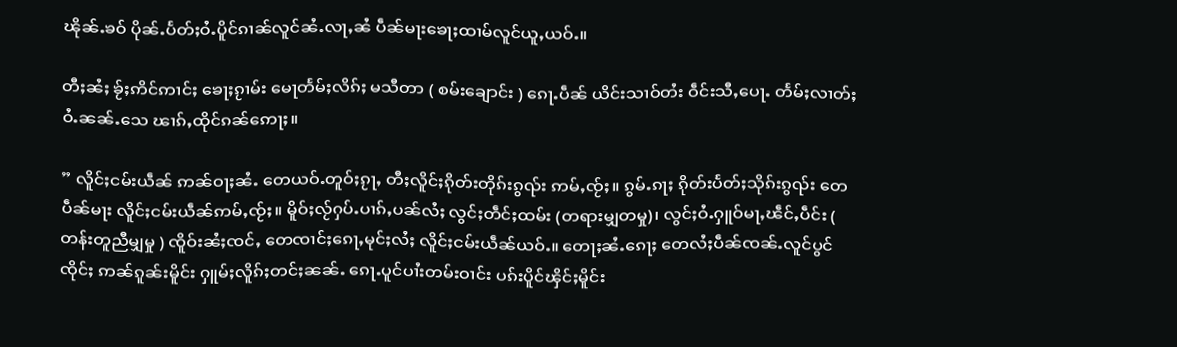ၽိုၼ်ႉၶဝ် ပိုၼ်ႉပႅတ်ႈဝႆႉပိူင်ၵၢၼ်လူင်ၼႆႉလႃႇၼႆ ပဵၼ်မႃးၶေႃႈထၢမ်လူင်ယူႇယဝ်ႉ။

တီႈၼႆႈ ၶႂ်ႈဢိင်ဢၢင်ႈ ၶေႃႈၵႂၢမ်း မေႃတႅမ်ႈလိၵ်ႈ မသီတာ ( စမ်းချောင်း ) ၵေႃႉပဵၼ် ယိင်းသၢဝ်တႆး ဝဵင်းသီႇပေႃႉ တႅမ်ႈလၢတ်ႈဝႆႉၼၼ်ႉသေ ၽၢၵ်ႇထိုင်ၵၼ်ဢေႃႈ။

” လိူင်ႈငမ်းယဵၼ် ဢၼ်ဝႃႈၼႆႉ တေယဝ်ႉတူဝ်ႈၵႂႃႇ တီႈလိူင်ႈၵိုတ်းတိုၵ်းၵွၺ်း ဢမ်ႇၸႂ်ႈ။ ၵွမ်ႉၵႃႈ ၵိုတ်းပႅတ်ႈသိုၵ်းၵွၺ်း တေပဵၼ်မႃး လိူင်ႈငမ်းယဵၼ်ဢမ်ႇၸႂ်ႈ။ မိူဝ်ႈလႂ်ႁပ်ႉပၢၵ်ႇပၼ်လႆႈ လွင်ႈတဵင်ႈထမ်း (တရားမျှတမှု)၊ လွင်ႈဝႆႉႁူဝ်မႃႇၽဵင်ႇပဵင်း ( တန်းတူညီမျှမှု ) ၸိူဝ်းၼႆႈၸင်ႇ တေၸၢင်ႈၵေႃႇမုင်ႈလႆႈ လိူင်ႈငမ်းယဵၼ်ယဝ်ႉ။ တေႃႈၼႆႉၵေႃႈ တေလႆႈပဵၼ်ၸၼ်ႉလူင်ပွင်ၸိုင်ႈ ဢၼ်ၵူၼ်းမိူင်း ႁူမ်ႈလိူၵ်ႈတင်ႈၼၼ်ႉ ၵေႃႉပူင်ပၢႆးတမ်းဝၢင်း ပၵ်းပိူင်ၾိင်ႈမိူင်း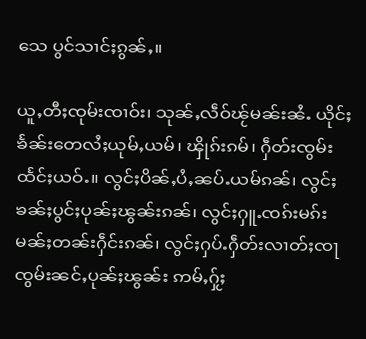သေ ပွင်သၢင်ႈၵွၼ်ႇ။

ယူႇတီႈၸုမ်းၸၢဝ်း၊ သုၼ်ႇလဵဝ်ၽႂ်မၼ်းၼႆႉ ယိုင်ႈၶႅၼ်းတေလႆႈယုမ်ႇယမ်၊ ၾိုၵ်းၵမ်၊ ႁဵတ်းၸွမ်းထႅင်ႈယဝ်ႉ။ လွင်ႈပိၼ်ႇပႆႇၼပ်ႉယမ်ၵၼ်၊ လွင်ႈၶၼ်ႈပွင်ႈပုၼ်ႈၽွၼ်းၵၼ်၊ လွင်ႈႁူႉၸၵ်းမၵ်းမၼ်ႈတၼ်းႁဵင်းၵၼ်၊ လွင်ႈႁပ်ႉႁဵတ်းလၢတ်ႈၸႃ ၸွမ်းၼင်ႇပုၼ်ႈၽွၼ်း ဢမ်ႇႁႂ်ႈ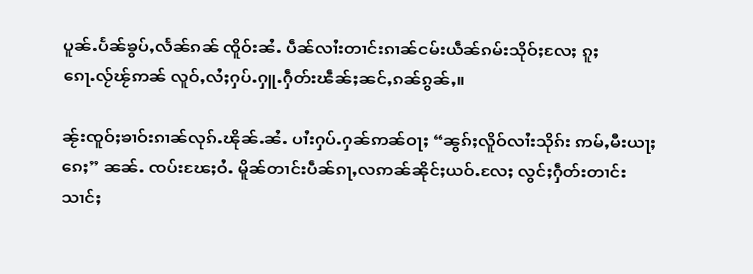ပူၼ်ႉပႅၼ်ၶွပ်ႇလႅၼ်ၵၼ် ၸိူဝ်းၼႆႉ ပဵၼ်လၢႆးတၢင်းၵၢၼ်ငမ်းယဵၼ်ၵမ်းသိုဝ်ႈလႄႈ ၵူႈၵေႃႉလႂ်ၽႂ်ဢၼ် လူဝ်ႇလႆႈႁပ်ႉႁူႉႁဵတ်းၽဵၼ်ႈၼင်ႇၵၼ်ၵွၼ်ႇ။

ၼႂ်းၸူဝ်ႈၶၢဝ်းၵၢၼ်လုၵ်ႉၽိုၼ်ႉၼႆႉ ပၢႆးႁပ်ႉႁၼ်ဢၼ်ဝႃႈ “ၼွၵ်ႈလိူဝ်လၢႆးသိုၵ်း ဢမ်ႇမီးယႃႈၵေႈ” ၼၼ်ႉ ၸပ်းၽႄႈဝႆႉ မိူၼ်တၢင်းပဵၼ်ၵႃႇလဢၼ်ၼိုင်ႈယဝ်ႉလႄႈ လွင်ႈႁဵတ်းတၢင်းသၢင်ႈ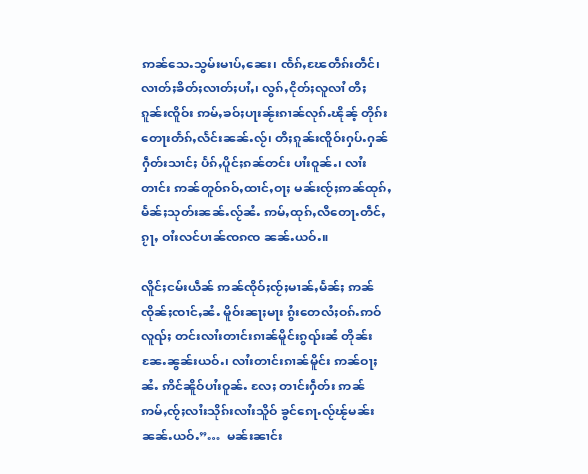ဢၼ်သေႉသွမ်းမၢပ်ႇၼေး၊ ၸႅၵ်ႇၽႄတဵၵ်းတဵင်၊ လၢတ်ႈၶိတ်ႈလၢတ်ႈပၢႆႇ၊ လွၵ်ႇငိုတ်ႈလူလၢႆ တီႈၵူၼ်းၸိူဝ်း ဢမ်ႇၶဝ်ႈပႃးၼႂ်းၵၢၼ်လုၵ်ႉၽိုၼ့် တိုၵ်းတေႃးတႅၵ်ႇလႅင်းၼၼ်ႉလႂ်၊ တီႈၵူၼ်းၸိူဝ်းႁပ်ႉႁၼ်ႁဵတ်းသၢင်ႈ ပႅၵ်ႇပိူင်ႈၵၼ်တင်း ပၢႆးဝူၼ်ႉ၊ လၢႆးတၢင်း ဢၼ်တူဝ်ၵဝ်ႇထၢင်ႇဝႃႈ မၼ်းၸႂ်ႈဢၼ်ထုၵ်ႇမႅၼ်ႈသုတ်းၼၼ်ႉလႂ်ၼႆႉ ဢမ်ႇထုၵ်ႇလီတေႃႉတဵင်ႇၵႂႃႇ ဝၢႆးလင်ပၢၼ်ၸၵၸ ၼၼ်ႉယဝ်ႉ။

လိူင်ႈငမ်းယဵၼ် ဢၼ်ၸိုဝ်ႈၸႂ်ႈမၢၼ်ႇမႅၼ်ႈ ဢၼ်ၸိုၼ်ႈၸၢင်ႇၼႆႉ မိူဝ်းၼႃႈမႃး ၵွႆးတေလႆႈဝၵ်ႉဢဝ်လူၺ်ႈ တင်းလၢႆးတၢင်းၵၢၼ်မိူင်းၵွၺ်းၼႆ တိုၼ်းၼႄႉၼွၼ်းယဝ်ႉ၊ လၢႆးတၢင်းၵၢၼ်မိူင်း ဢၼ်ဝႃႈၼႆႉ ဢိင်ၼိူဝ်ပၢႆးဝူၼ်ႉ လႄႈ တၢင်းႁဵတ်း ဢၼ်ဢမ်ႇၸႂ်ႈလၢႆးသိုၵ်းလၢႆးသိူဝ် ၶွင်ၵေႃႉလႂ်ၽႂ်မၼ်းၼၼ်ႉယဝ်ႉ”…  မၼ်းၼၢင်း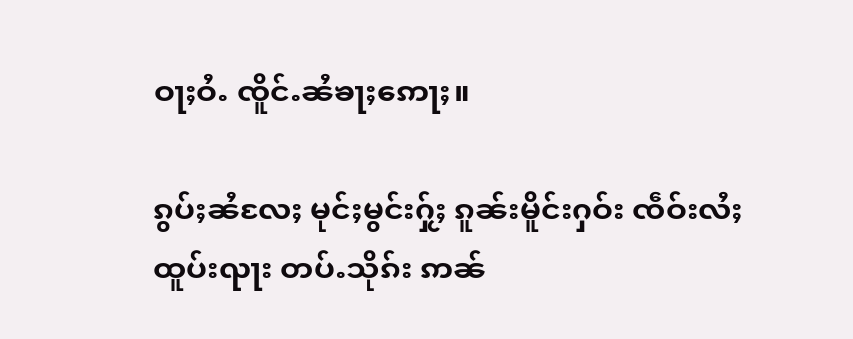ဝႃႈဝႆႉ ၸိူင်ႉၼႆၶႃႈဢေႃႈ။

ၵွပ်ႈၼႆလႄႈ မုင်ႈမွင်းႁႂ်ႈ ၵူၼ်းမိူင်းႁဝ်း ၸဵဝ်းလႆႈထူပ်းၺႃး တပ်ႉသိုၵ်း ဢၼ်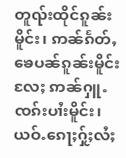တူၺ်းထိုင်ၵူၼ်းမိူင်း၊ ဢၼ်ၵႅတ်ႇၶေပၼ်ၵူၼ်းမိူင်း လႄႈ ဢၼ်ႁူႉၸၵ်းပၢႆးမိူင်း၊ ယဝ်ႉၵေႃႈႁႂ်ႈလႆႈ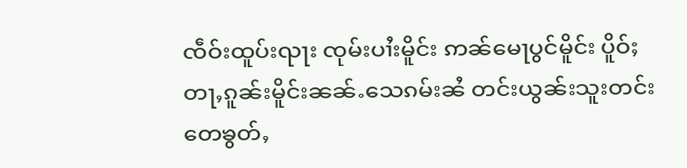ၸဵဝ်းထူပ်းၺႃး ၸုမ်းပၢႆးမိူင်း ဢၼ်မေႃပွင်မိူင်း ပိူဝ်ႈတႃႇၵူၼ်းမိူင်းၼၼ်ႉသေၵမ်းၼႆ တင်းယွၼ်းသူးတင်းတေၶွတ်ႇ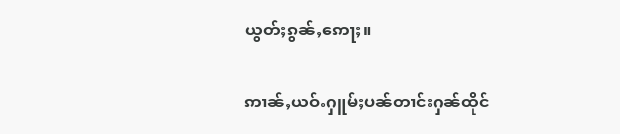ယွတ်ႈၵွၼ်ႇဢေႃႈ။

ဢၢၼ်ႇယဝ်ႉႁူမ်ႈပၼ်တၢင်းႁၼ်ထိုင်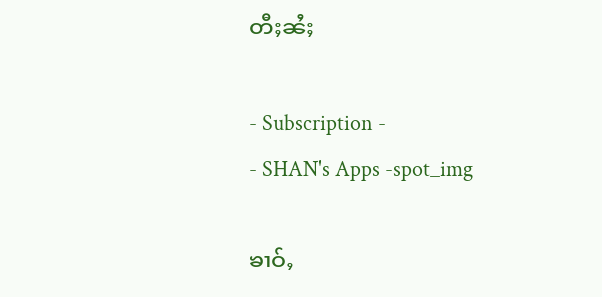တီႈၼႆႈ

- Subscription -
- SHAN's Apps -spot_img

ၶၢဝ်ႇ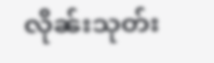လိုၼ်းသုတ်း